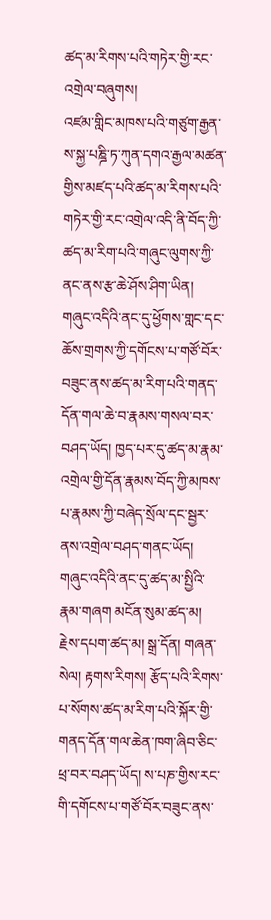ཚད་མ་རིགས་པའི་གཏེར་གྱི་རང་འགྲེལ་བཞུགས།
འཛམ་གླིང་མཁས་པའི་གཙུག་རྒྱན་ས་སྐྱ་པཎྜི་ཏ་ཀུན་དགའ་རྒྱལ་མཚན་གྱིས་མཛད་པའི་ཚད་མ་རིགས་པའི་གཏེར་གྱི་རང་འགྲེལ་འདི་ནི་བོད་ཀྱི་ཚད་མ་རིག་པའི་གཞུང་ལུགས་ཀྱི་ནང་ནས་རྩ་ཆེ་ཤོས་ཤིག་ཡིན། གཞུང་འདིའི་ནང་དུ་ཕྱོགས་གླང་དང་ཆོས་གྲགས་ཀྱི་དགོངས་པ་གཙོ་བོར་བཟུང་ནས་ཚད་མ་རིག་པའི་གནད་དོན་གལ་ཆེ་བ་རྣམས་གསལ་བར་བཤད་ཡོད། ཁྱད་པར་དུ་ཚད་མ་རྣམ་འགྲེལ་གྱི་དོན་རྣམས་བོད་ཀྱི་མཁས་པ་རྣམས་ཀྱི་བཞེད་སྲོལ་དང་སྦྱར་ནས་འགྲེལ་བཤད་གནང་ཡོད། གཞུང་འདིའི་ནང་དུ་ཚད་མ་སྤྱིའི་རྣམ་གཞག མངོན་སུམ་ཚད་མ། རྗེས་དཔག་ཚད་མ། སྒྲ་དོན། གཞན་སེལ། རྟགས་རིགས། རྩོད་པའི་རིགས་པ་སོགས་ཚད་མ་རིག་པའི་སྐོར་གྱི་གནད་དོན་གལ་ཆེན་ཁག་ཞིབ་ཅིང་ཕྲ་བར་བཤད་ཡོད། ས་པཎ་གྱིས་རང་གི་དགོངས་པ་གཙོ་བོར་བཟུང་ནས་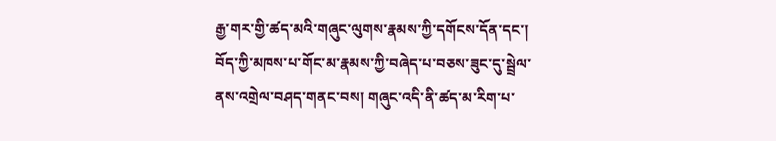རྒྱ་གར་གྱི་ཚད་མའི་གཞུང་ལུགས་རྣམས་ཀྱི་དགོངས་དོན་དང་། བོད་ཀྱི་མཁས་པ་གོང་མ་རྣམས་ཀྱི་བཞེད་པ་བཅས་ཟུང་དུ་སྦྲེལ་ནས་འགྲེལ་བཤད་གནང་བས། གཞུང་འདི་ནི་ཚད་མ་རིག་པ་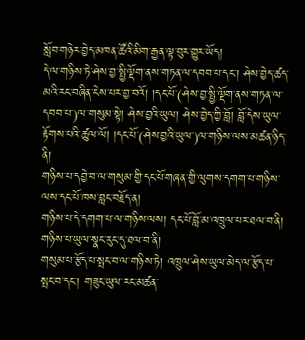སློབ་གཉེར་བྱེད་མཁན་ཚོའི་མིག་རྒྱན་ལྟ་བུར་གྱུར་ཡོད།
དེ་ལ་གཉིས་ཏེ་ཤེས་བྱ་སྤྱི་ལྡོག་ནས་གཏན་ལ་དབབ་པ་དང་། ཤེས་བྱེད་ཚད་མའི་རང་བཞིན་ངེས་པར་བྱ་བའོ། །དང་པོ་(ཤེས་བྱ་སྤྱི་ལྡོག་ནས་གཏན་ལ་དབབ་པ་)ལ་གསུམ་སྟེ། ཤེས་བྱའི་ཡུལ། ཤེས་བྱེད་ཀྱི་བློ། བློ་དེས་ཡུལ་རྟོགས་པའི་ཚུལ་ལོ། །དང་པོ་(ཤེས་བྱའི་ཡུལ་)ལ་གཉིས་ལས་མཚན་ཉིད་ནི།
གཉིས་པ་དབྱེ་བ་ལ་གསུམ་གྱི་དང་པོ་གཞན་གྱི་ལུགས་དགག་པ་གཉིས་ལས་དང་པོ་ཁས་བླང་བརྗོད་ན།
གཉིས་པ་དེ་དགག་པ་ལ་གཉིས་ལས། དང་པོ་བློ་མ་འཁྲུལ་པར་ཐལ་བ་ནི།
གཉིས་པ་ཡུལ་སྣང་རུང་དུ་ཐལ་བ་ནི།
གསུམ་པ་རྩོད་པ་སྤང་བ་ལ་གཉིས་ཏེ། འཁྲུལ་ཤེས་ཡུལ་མེད་ལ་རྩོད་པ་སྤང་བ་དང་། གཟུང་ཡུལ་རང་མཚན་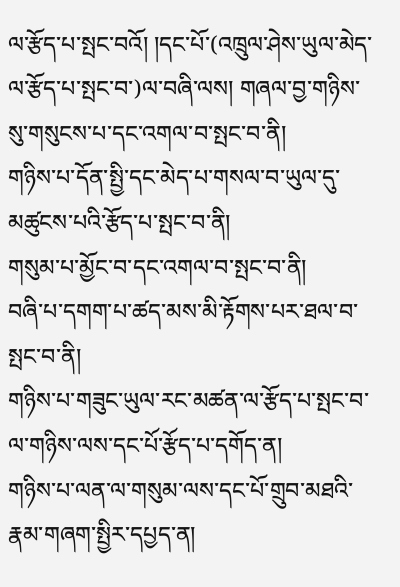ལ་རྩོད་པ་སྤང་བའོ། །དང་པོ་(འཁྲུལ་ཤེས་ཡུལ་མེད་ལ་རྩོད་པ་སྤང་བ་)ལ་བཞི་ལས། གཞལ་བྱ་གཉིས་སུ་གསུངས་པ་དང་འགལ་བ་སྤང་བ་ནི།
གཉིས་པ་དོན་སྤྱི་དང་མེད་པ་གསལ་བ་ཡུལ་དུ་མཚུངས་པའི་རྩོད་པ་སྤང་བ་ནི།
གསུམ་པ་མྱོང་བ་དང་འགལ་བ་སྤང་བ་ནི།
བཞི་པ་དགག་པ་ཚད་མས་མི་རྟོགས་པར་ཐལ་བ་སྤང་བ་ནི།
གཉིས་པ་གཟུང་ཡུལ་རང་མཚན་ལ་རྩོད་པ་སྤང་བ་ལ་གཉིས་ལས་དང་པོ་རྩོད་པ་དགོད་ན།
གཉིས་པ་ལན་ལ་གསུམ་ལས་དང་པོ་གྲུབ་མཐའི་རྣམ་གཞག་སྤྱིར་དཔྱད་ན།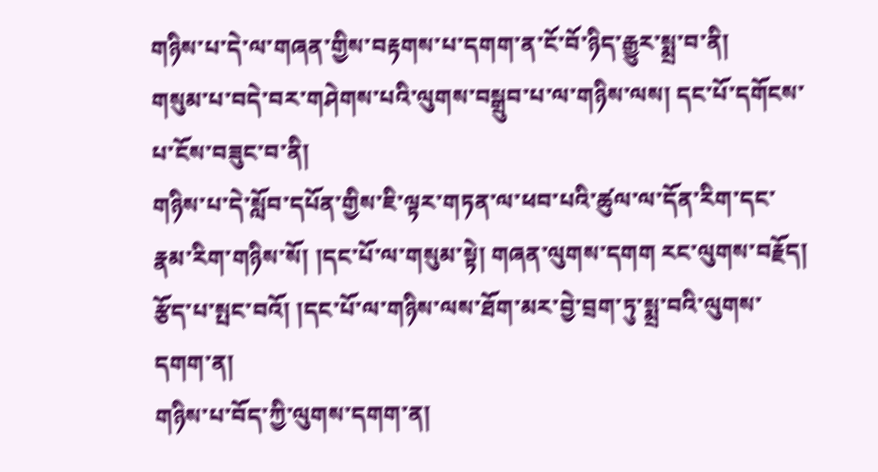གཉིས་པ་དེ་ལ་གཞན་གྱིས་བརྟགས་པ་དགག་ན་ངོ་བོ་ཉིད་རྒྱུར་སྨྲ་བ་ནི།
གསུམ་པ་བདེ་བར་གཤེགས་པའི་ལུགས་བསྒྲུབ་པ་ལ་གཉིས་ལས། དང་པོ་དགོངས་པ་ངོས་བཟུང་བ་ནི།
གཉིས་པ་དེ་སློབ་དཔོན་གྱིས་ཇི་ལྟར་གཏན་ལ་ཕབ་པའི་ཚུལ་ལ་དོན་རིག་དང་རྣམ་རིག་གཉིས་སོ། །དང་པོ་ལ་གསུམ་སྟེ། གཞན་ལུགས་དགག རང་ལུགས་བརྗོད། རྩོད་པ་སྤང་བའོ། །དང་པོ་ལ་གཉིས་ལས་ཐོག་མར་བྱེ་བྲག་ཏུ་སྨྲ་བའི་ལུགས་དགག་ན།
གཉིས་པ་བོད་ཀྱི་ལུགས་དགག་ན།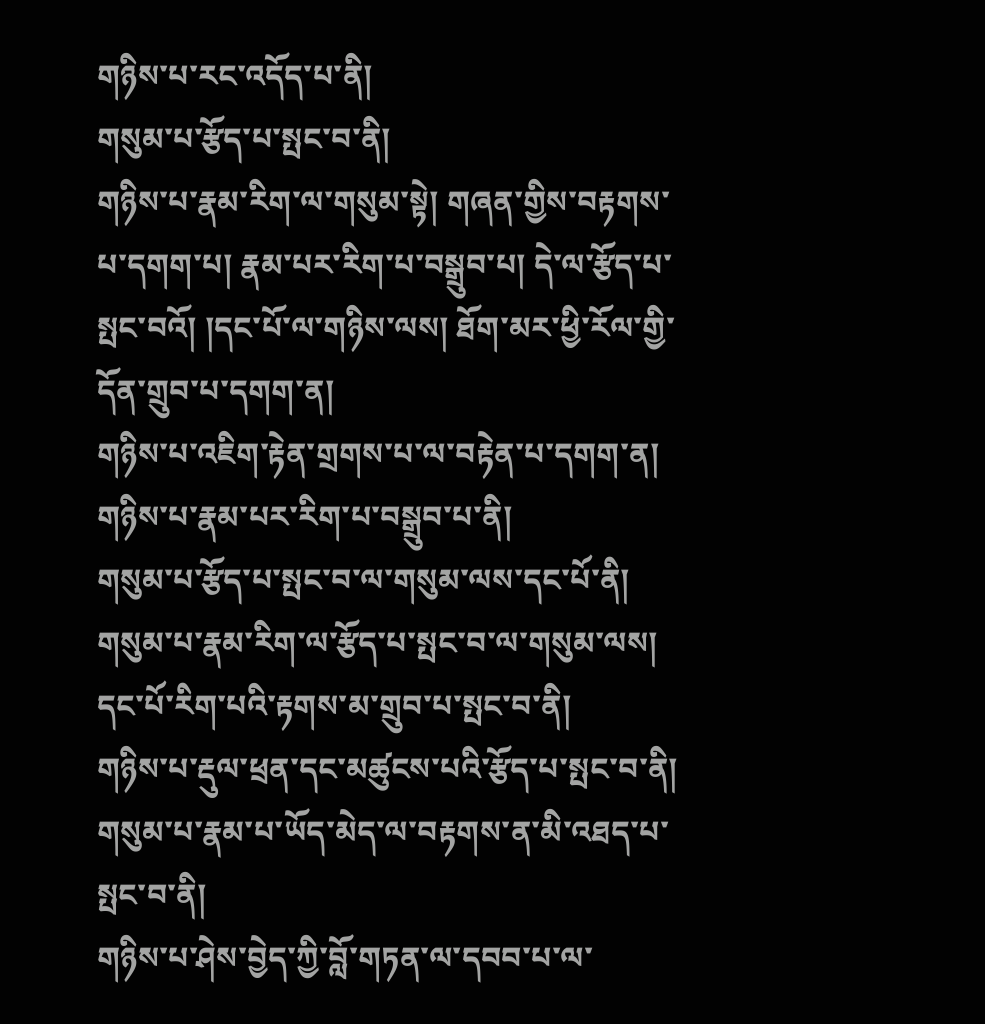གཉིས་པ་རང་འདོད་པ་ནི།
གསུམ་པ་རྩོད་པ་སྤང་བ་ནི།
གཉིས་པ་རྣམ་རིག་ལ་གསུམ་སྟེ། གཞན་གྱིས་བརྟགས་པ་དགག་པ། རྣམ་པར་རིག་པ་བསྒྲུབ་པ། དེ་ལ་རྩོད་པ་སྤང་བའོ། །དང་པོ་ལ་གཉིས་ལས། ཐོག་མར་ཕྱི་རོལ་གྱི་དོན་གྲུབ་པ་དགག་ན།
གཉིས་པ་འཇིག་རྟེན་གྲགས་པ་ལ་བརྟེན་པ་དགག་ན།
གཉིས་པ་རྣམ་པར་རིག་པ་བསྒྲུབ་པ་ནི།
གསུམ་པ་རྩོད་པ་སྤང་བ་ལ་གསུམ་ལས་དང་པོ་ནི།
གསུམ་པ་རྣམ་རིག་ལ་རྩོད་པ་སྤང་བ་ལ་གསུམ་ལས། དང་པོ་རིག་པའི་རྟགས་མ་གྲུབ་པ་སྤང་བ་ནི།
གཉིས་པ་རྡུལ་ཕྲན་དང་མཚུངས་པའི་རྩོད་པ་སྤང་བ་ནི།
གསུམ་པ་རྣམ་པ་ཡོད་མེད་ལ་བརྟགས་ན་མི་འཐད་པ་སྤང་བ་ནི།
གཉིས་པ་ཤེས་བྱེད་ཀྱི་བློ་གཏན་ལ་དབབ་པ་ལ་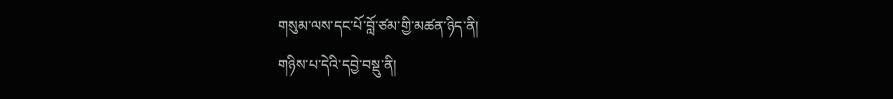གསུམ་ལས་དང་པོ་བློ་ཙམ་གྱི་མཚན་ཉིད་ནི།
གཉིས་པ་དེའི་དབྱེ་བསྡུ་ནི།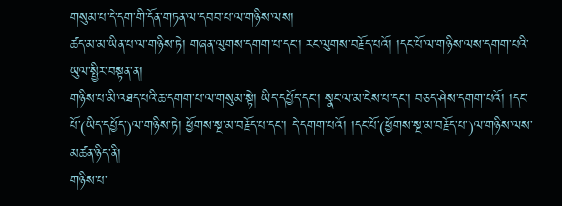གསུམ་པ་དེ་དག་གི་དོན་གཏན་ལ་དབབ་པ་ལ་གཉིས་ལས།
ཚད་མ་མ་ཡིན་པ་ལ་གཉིས་ཏེ། གཞན་ལུགས་དགག་པ་དང་། རང་ལུགས་བརྗོད་པའོ། །དང་པོ་ལ་གཉིས་ལས་དགག་པའི་ཡུལ་སྤྱིར་བསྟན་ན།
གཉིས་པ་མི་འཐད་པའི་ཆ་དགག་པ་ལ་གསུམ་སྟེ། ཡིད་དཔྱོད་དང་། སྣང་ལ་མ་ངེས་པ་དང་། བཅད་ཤེས་དགག་པའོ། །དང་པོ་(ཡིད་དཔྱོད་)ལ་གཉིས་ཏེ། ཕྱོགས་སྔ་མ་བརྗོད་པ་དང་། དེ་དགག་པའོ། །དང་པོ་(ཕྱོགས་སྔ་མ་བརྗོད་པ་)ལ་གཉིས་ལས་མཚན་ཉིད་ནི།
གཉིས་པ་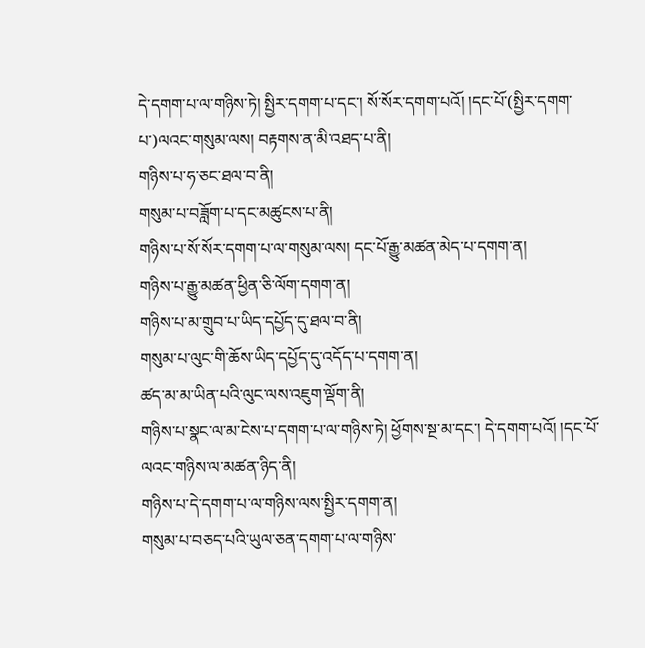དེ་དགག་པ་ལ་གཉིས་ཏེ། སྤྱིར་དགག་པ་དང་། སོ་སོར་དགག་པའོ། །དང་པོ་(སྤྱིར་དགག་པ་)ལའང་གསུམ་ལས། བརྟགས་ན་མི་འཐད་པ་ནི།
གཉིས་པ་ཧ་ཅང་ཐལ་བ་ནི།
གསུམ་པ་བཟློག་པ་དང་མཚུངས་པ་ནི།
གཉིས་པ་སོ་སོར་དགག་པ་ལ་གསུམ་ལས། དང་པོ་རྒྱུ་མཚན་མེད་པ་དགག་ན།
གཉིས་པ་རྒྱུ་མཚན་ཕྱིན་ཅི་ལོག་དགག་ན།
གཉིས་པ་མ་གྲུབ་པ་ཡིད་དཔྱོད་དུ་ཐལ་བ་ནི།
གསུམ་པ་ལུང་གི་ཆོས་ཡིད་དཔྱོད་དུ་འདོད་པ་དགག་ན།
ཚད་མ་མ་ཡིན་པའི་ལུང་ལས་འཇུག་ལྡོག་ནི།
གཉིས་པ་སྣང་ལ་མ་ངེས་པ་དགག་པ་ལ་གཉིས་ཏེ། ཕྱོགས་སྔ་མ་དང་། དེ་དགག་པའོ། །དང་པོ་ལའང་གཉིས་ལ་མཚན་ཉིད་ནི།
གཉིས་པ་དེ་དགག་པ་ལ་གཉིས་ལས་སྤྱིར་དགག་ན།
གསུམ་པ་བཅད་པའི་ཡུལ་ཅན་དགག་པ་ལ་གཉིས་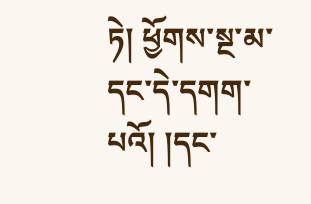ཏེ། ཕྱོགས་སྔ་མ་དང་དེ་དགག་པའོ། །དང་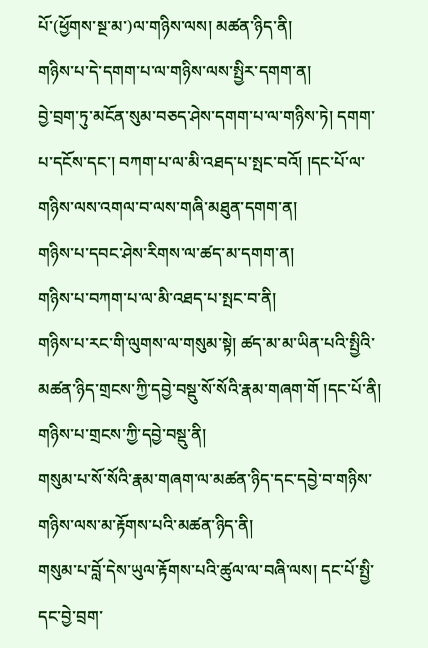པོ་(ཕྱོགས་སྔ་མ་)ལ་གཉིས་ལས། མཚན་ཉིད་ནི།
གཉིས་པ་དེ་དགག་པ་ལ་གཉིས་ལས་སྤྱིར་དགག་ན།
བྱེ་བྲག་ཏུ་མངོན་སུམ་བཅད་ཤེས་དགག་པ་ལ་གཉིས་ཏེ། དགག་པ་དངོས་དང་། བཀག་པ་ལ་མི་འཐད་པ་སྤང་བའོ། །དང་པོ་ལ་གཉིས་ལས་འགལ་བ་ལས་གཞི་མཐུན་དགག་ན།
གཉིས་པ་དབང་ཤེས་རིགས་ལ་ཚད་མ་དགག་ན།
གཉིས་པ་བཀག་པ་ལ་མི་འཐད་པ་སྤང་བ་ནི།
གཉིས་པ་རང་གི་ལུགས་ལ་གསུམ་སྟེ། ཚད་མ་མ་ཡིན་པའི་སྤྱིའི་མཚན་ཉིད་གྲངས་ཀྱི་དབྱེ་བསྡུ་སོ་སོའི་རྣམ་གཞག་གོ །དང་པོ་ནི།
གཉིས་པ་གྲངས་ཀྱི་དབྱེ་བསྡུ་ནི།
གསུམ་པ་སོ་སོའི་རྣམ་གཞག་ལ་མཚན་ཉིད་དང་དབྱེ་བ་གཉིས་གཉིས་ལས་མ་རྟོགས་པའི་མཚན་ཉིད་ནི།
གསུམ་པ་བློ་དེས་ཡུལ་རྟོགས་པའི་ཚུལ་ལ་བཞི་ལས། དང་པོ་སྤྱི་དང་བྱེ་བྲག་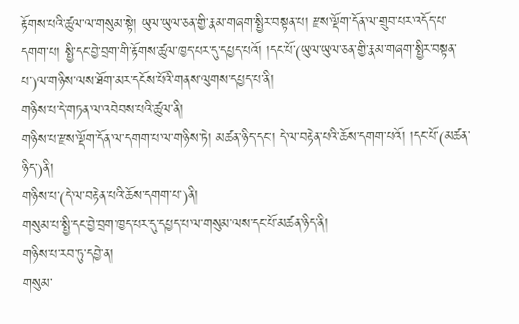རྟོགས་པའི་ཚུལ་ལ་གསུམ་སྟེ། ཡུལ་ཡུལ་ཅན་གྱི་རྣམ་གཞག་སྤྱིར་བསྟན་པ། རྫས་ལྡོག་དོན་ལ་གྲུབ་པར་འདོད་པ་དགག་པ། སྤྱི་དང་བྱེ་བྲག་གི་རྟོགས་ཚུལ་ཁྱད་པར་དུ་དཔྱད་པའོ། །དང་པོ་(ཡུལ་ཡུལ་ཅན་གྱི་རྣམ་གཞག་སྤྱིར་བསྟན་པ་)ལ་གཉིས་ལས་ཐོག་མར་དངོས་པོའི་གནས་ལུགས་དཔྱད་པ་ནི།
གཉིས་པ་དེ་གཏན་ལ་འབེབས་པའི་ཚུལ་ནི།
གཉིས་པ་རྫས་ལྡོག་དོན་ལ་དགག་པ་ལ་གཉིས་ཏེ། མཚན་ཉིད་དང་། དེ་ལ་བརྟེན་པའི་ཆོས་དགག་པའོ། །དང་པོ་(མཚན་ཉིད་)ནི།
གཉིས་པ་(དེ་ལ་བརྟེན་པའི་ཆོས་དགག་པ་)ནི།
གསུམ་པ་སྤྱི་དང་བྱེ་བྲག་ཁྱད་པར་དུ་དཔྱད་པ་ལ་གསུམ་ལས་དང་པོ་མཚན་ཉིད་ནི།
གཉིས་པ་རབ་ཏུ་དབྱེ་ན།
གསུམ་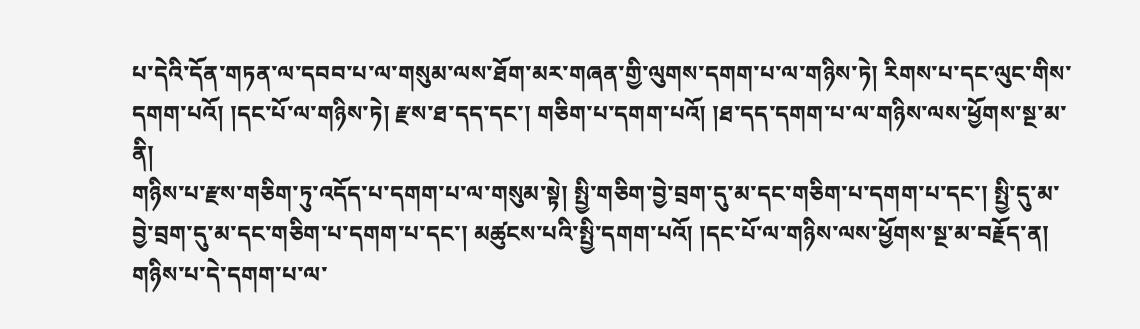པ་དེའི་དོན་གཏན་ལ་དབབ་པ་ལ་གསུམ་ལས་ཐོག་མར་གཞན་གྱི་ལུགས་དགག་པ་ལ་གཉིས་ཏེ། རིགས་པ་དང་ལུང་གིས་དགག་པའོ། །དང་པོ་ལ་གཉིས་ཏེ། རྫས་ཐ་དད་དང་། གཅིག་པ་དགག་པའོ། །ཐ་དད་དགག་པ་ལ་གཉིས་ལས་ཕྱོགས་སྔ་མ་ནི།
གཉིས་པ་རྫས་གཅིག་ཏུ་འདོད་པ་དགག་པ་ལ་གསུམ་སྟེ། སྤྱི་གཅིག་བྱེ་བྲག་དུ་མ་དང་གཅིག་པ་དགག་པ་དང་། སྤྱི་དུ་མ་བྱེ་བྲག་དུ་མ་དང་གཅིག་པ་དགག་པ་དང་། མཚུངས་པའི་སྤྱི་དགག་པའོ། །དང་པོ་ལ་གཉིས་ལས་ཕྱོགས་སྔ་མ་བརྗོད་ན།
གཉིས་པ་དེ་དགག་པ་ལ་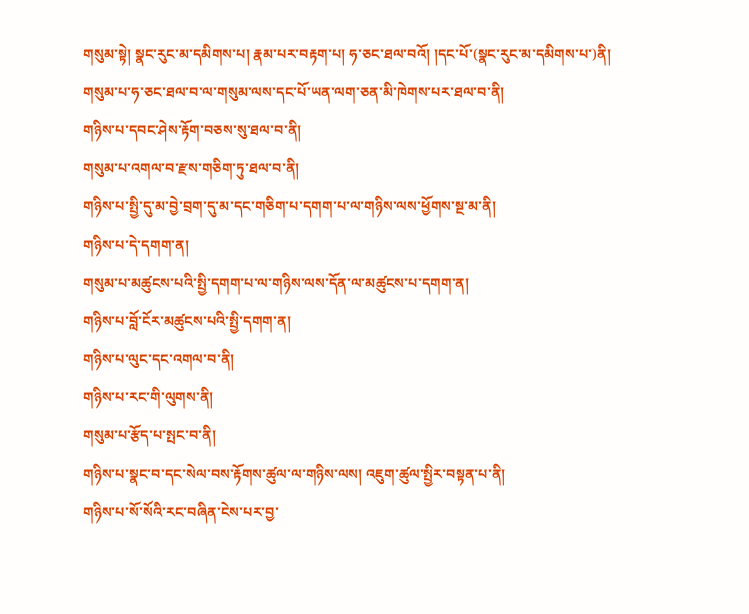གསུམ་སྟེ། སྣང་རུང་མ་དམིགས་པ། རྣམ་པར་བརྟག་པ། ཧ་ཅང་ཐལ་བའོ། །དང་པོ་(སྣང་རུང་མ་དམིགས་པ་)ནི།
གསུམ་པ་ཧ་ཅང་ཐལ་བ་ལ་གསུམ་ལས་དང་པོ་ཡན་ལག་ཅན་མི་ཁེགས་པར་ཐལ་བ་ནི།
གཉིས་པ་དབང་ཤེས་རྟོག་བཅས་སུ་ཐལ་བ་ནི།
གསུམ་པ་འགལ་བ་རྫས་གཅིག་ཏུ་ཐལ་བ་ནི།
གཉིས་པ་སྤྱི་དུ་མ་བྱེ་བྲག་དུ་མ་དང་གཅིག་པ་དགག་པ་ལ་གཉིས་ལས་ཕྱོགས་སྔ་མ་ནི།
གཉིས་པ་དེ་དགག་ན།
གསུམ་པ་མཚུངས་པའི་སྤྱི་དགག་པ་ལ་གཉིས་ལས་དོན་ལ་མཚུངས་པ་དགག་ན།
གཉིས་པ་བློ་ངོར་མཚུངས་པའི་སྤྱི་དགག་ན།
གཉིས་པ་ལུང་དང་འགལ་བ་ནི།
གཉིས་པ་རང་གི་ལུགས་ནི།
གསུམ་པ་རྩོད་པ་སྤང་བ་ནི།
གཉིས་པ་སྣང་བ་དང་སེལ་བས་རྟོགས་ཚུལ་ལ་གཉིས་ལས། འཇུག་ཚུལ་སྤྱིར་བསྟན་པ་ནི།
གཉིས་པ་སོ་སོའི་རང་བཞིན་ངེས་པར་བྱ་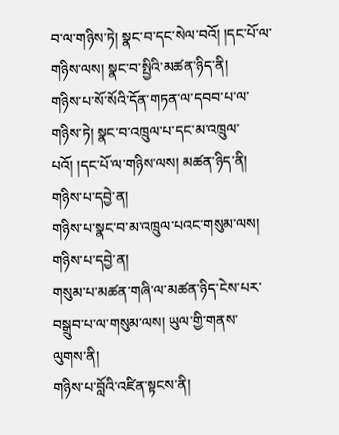བ་ལ་གཉིས་ཏེ། སྣང་བ་དང་སེལ་བའོ། །དང་པོ་ལ་གཉིས་ལས། སྣང་བ་སྤྱིའི་མཚན་ཉིད་ནི།
གཉིས་པ་སོ་སོའི་དོན་གཏན་ལ་དབབ་པ་ལ་གཉིས་ཏེ། སྣང་བ་འཁྲུལ་པ་དང་མ་འཁྲུལ་པའོ། །དང་པོ་ལ་གཉིས་ལས། མཚན་ཉིད་ནི།
གཉིས་པ་དབྱེ་ན།
གཉིས་པ་སྣང་བ་མ་འཁྲུལ་པའང་གསུམ་ལས།
གཉིས་པ་དབྱེ་ན།
གསུམ་པ་མཚན་གཞི་ལ་མཚན་ཉིད་ངེས་པར་བསྒྲུབ་པ་ལ་གསུམ་ལས། ཡུལ་གྱི་གནས་
ལུགས་ནི།
གཉིས་པ་བློའི་འཛིན་སྟངས་ནི།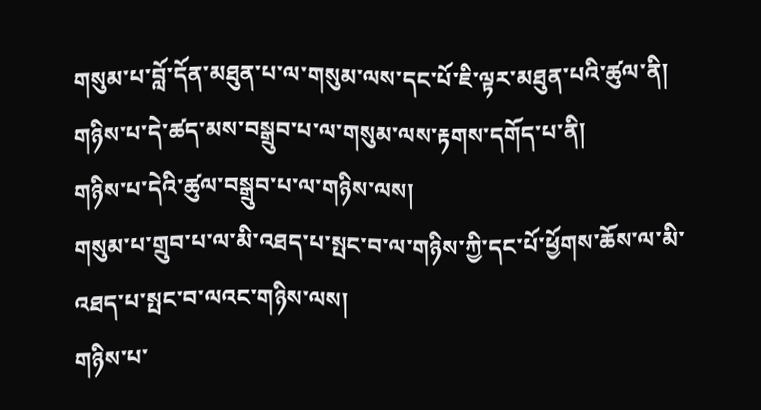གསུམ་པ་བློ་དོན་མཐུན་པ་ལ་གསུམ་ལས་དང་པོ་ཇི་ལྟར་མཐུན་པའི་ཚུལ་ནི།
གཉིས་པ་དེ་ཚད་མས་བསྒྲུབ་པ་ལ་གསུམ་ལས་རྟགས་དགོད་པ་ནི།
གཉིས་པ་དེའི་ཚུལ་བསྒྲུབ་པ་ལ་གཉིས་ལས།
གསུམ་པ་གྲུབ་པ་ལ་མི་འཐད་པ་སྤང་བ་ལ་གཉིས་ཀྱི་དང་པོ་ཕྱོགས་ཆོས་ལ་མི་འཐད་པ་སྤང་བ་ལའང་གཉིས་ལས།
གཉིས་པ་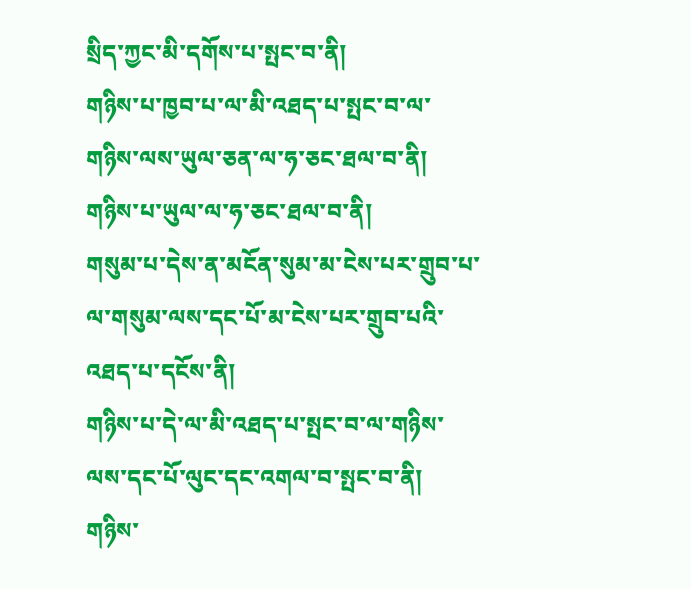སྲིད་ཀྱང་མི་དགོས་པ་སྤང་བ་ནི།
གཉིས་པ་ཁྱབ་པ་ལ་མི་འཐད་པ་སྤང་བ་ལ་གཉིས་ལས་ཡུལ་ཅན་ལ་ཧ་ཅང་ཐལ་བ་ནི།
གཉིས་པ་ཡུལ་ལ་ཧ་ཅང་ཐལ་བ་ནི།
གསུམ་པ་དེས་ན་མངོན་སུམ་མ་ངེས་པར་གྲུབ་པ་ལ་གསུམ་ལས་དང་པོ་མ་ངེས་པར་གྲུབ་པའི་འཐད་པ་དངོས་ནི།
གཉིས་པ་དེ་ལ་མི་འཐད་པ་སྤང་བ་ལ་གཉིས་ལས་དང་པོ་ལུང་དང་འགལ་བ་སྤང་བ་ནི།
གཉིས་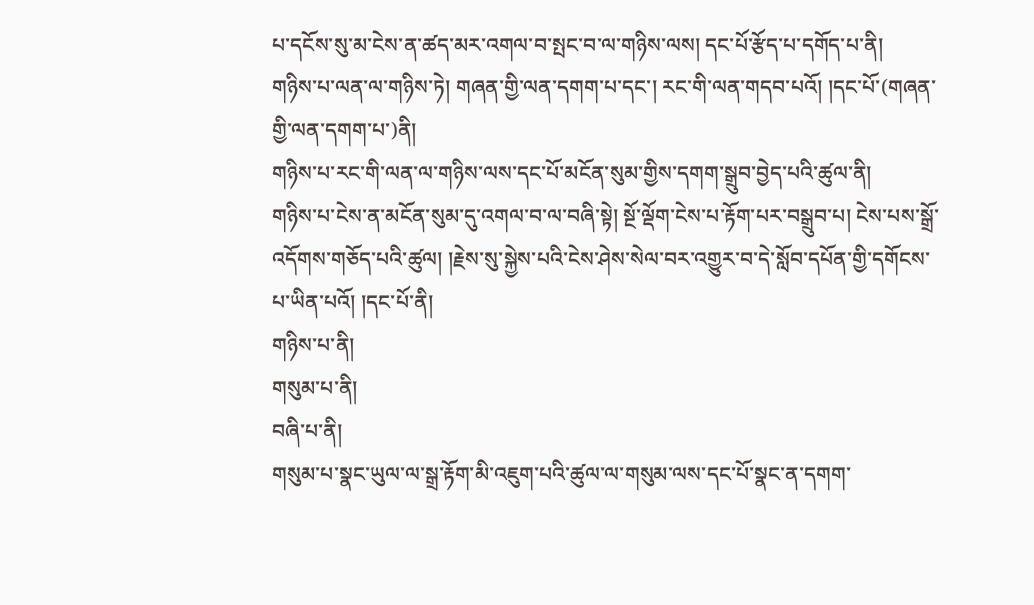པ་དངོས་སུ་མ་ངེས་ན་ཚད་མར་འགལ་བ་སྤང་བ་ལ་གཉིས་ལས། དང་པོ་རྩོད་པ་དགོད་པ་ནི།
གཉིས་པ་ལན་ལ་གཉིས་ཏེ། གཞན་གྱི་ལན་དགག་པ་དང་། རང་གི་ལན་གདབ་པའོ། །དང་པོ་(གཞན་གྱི་ལན་དགག་པ་)ནི།
གཉིས་པ་རང་གི་ལན་ལ་གཉིས་ལས་དང་པོ་མངོན་སུམ་གྱིས་དགག་སྒྲུབ་བྱེད་པའི་ཚུལ་ནི།
གཉིས་པ་ངེས་ན་མངོན་སུམ་དུ་འགལ་བ་ལ་བཞི་སྟེ། སྔོ་ལྡོག་ངེས་པ་རྟོག་པར་བསྒྲུབ་པ། ངེས་པས་སྒྲོ་འདོགས་གཅོད་པའི་ཚུལ། །རྗེས་སུ་སྐྱེས་པའི་ངེས་ཤེས་སེལ་བར་འགྱུར་བ་དེ་སློབ་དཔོན་གྱི་དགོངས་པ་ཡིན་པའོ། །དང་པོ་ནི།
གཉིས་པ་ནི།
གསུམ་པ་ནི།
བཞི་པ་ནི།
གསུམ་པ་སྣང་ཡུལ་ལ་སྒྲ་རྟོག་མི་འཇུག་པའི་ཚུལ་ལ་གསུམ་ལས་དང་པོ་སྣང་ན་དགག་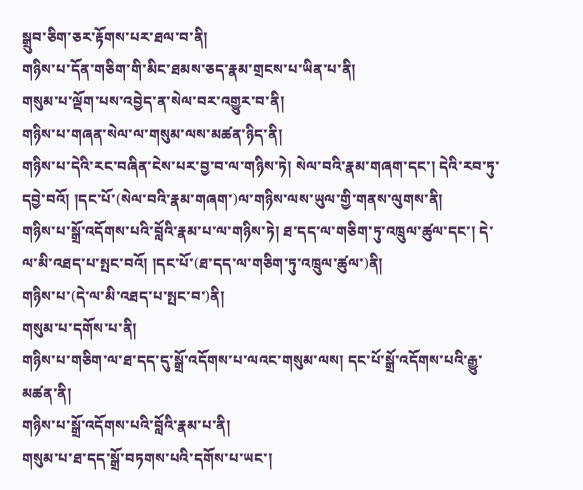སྒྲུབ་ཅིག་ཅར་རྟོགས་པར་ཐལ་བ་ནི།
གཉིས་པ་དོན་གཅིག་གི་མིང་ཐམས་ཅད་རྣམ་གྲངས་པ་ཡིན་པ་ནི།
གསུམ་པ་ལྡོག་པས་འབྱེད་ན་སེལ་བར་འགྱུར་བ་ནི།
གཉིས་པ་གཞན་སེལ་ལ་གསུམ་ལས་མཚན་ཉིད་ནི།
གཉིས་པ་དེའི་རང་བཞིན་ངེས་པར་བྱ་བ་ལ་གཉིས་ཏེ། སེལ་བའི་རྣམ་གཞག་དང་། དེའི་རབ་ཏུ་དབྱེ་བའོ། །དང་པོ་(སེལ་བའི་རྣམ་གཞག་)ལ་གཉིས་ལས་ཡུལ་གྱི་གནས་ལུགས་ནི།
གཉིས་པ་སྒྲོ་འདོགས་པའི་བློའི་རྣམ་པ་ལ་གཉིས་ཏེ། ཐ་དད་ལ་གཅིག་ཏུ་འཁྲུལ་ཚུལ་དང་། དེ་ལ་མི་འཐད་པ་སྤང་བའོ། །དང་པོ་(ཐ་དད་ལ་གཅིག་ཏུ་འཁྲུལ་ཚུལ་)ནི།
གཉིས་པ་(དེ་ལ་མི་འཐད་པ་སྤང་བ་)ནི།
གསུམ་པ་དགོས་པ་ནི།
གཉིས་པ་གཅིག་ལ་ཐ་དད་དུ་སྒྲོ་འདོགས་པ་ལའང་གསུམ་ལས། དང་པོ་སྒྲོ་འདོགས་པའི་རྒྱུ་མཚན་ནི།
གཉིས་པ་སྒྲོ་འདོགས་པའི་བློའི་རྣམ་པ་ནི།
གསུམ་པ་ཐ་དད་སྒྲོ་བཏགས་པའི་དགོས་པ་ཡང་།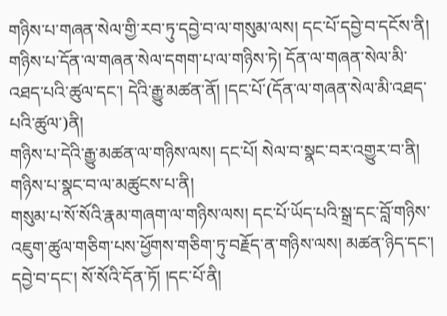གཉིས་པ་གཞན་སེལ་གྱི་རབ་ཏུ་དབྱེ་བ་ལ་གསུམ་ལས། དང་པོ་དབྱེ་བ་དངོས་ནི།
གཉིས་པ་དོན་ལ་གཞན་སེལ་དགག་པ་ལ་གཉིས་ཏེ། དོན་ལ་གཞན་སེལ་མི་འཐད་པའི་ཚུལ་དང་། དེའི་རྒྱུ་མཚན་ནོ། །དང་པོ་(དོན་ལ་གཞན་སེལ་མི་འཐད་པའི་ཚུལ་)ནི།
གཉིས་པ་དེའི་རྒྱུ་མཚན་ལ་གཉིས་ལས། དང་པོ། སེལ་བ་སྣང་བར་འགྱུར་བ་ནི།
གཉིས་པ་སྣང་བ་ལ་མཚུངས་པ་ནི།
གསུམ་པ་སོ་སོའི་རྣམ་གཞག་ལ་གཉིས་ལས། དང་པོ་ཡོད་པའི་སྒྲ་དང་བློ་གཉིས་འཇུག་ཚུལ་གཅིག་པས་ཕྱོགས་གཅིག་ཏུ་བརྗོད་ན་གཉིས་ལས། མཚན་ཉིད་དང་། དབྱེ་བ་དང་། སོ་སོའི་དོན་ཏོ། །དང་པོ་ནི།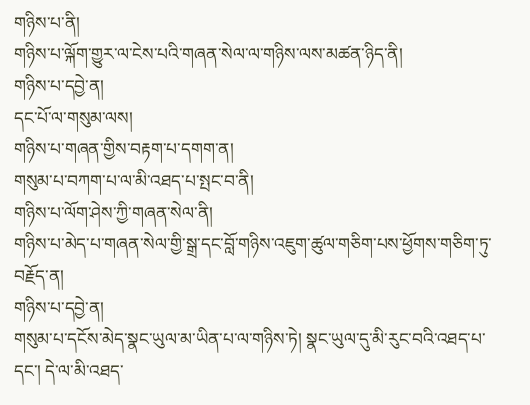གཉིས་པ་ནི།
གཉིས་པ་ལྐོག་གྱུར་ལ་ངེས་པའི་གཞན་སེལ་ལ་གཉིས་ལས་མཚན་ཉིད་ནི།
གཉིས་པ་དབྱེ་ན།
དང་པོ་ལ་གསུམ་ལས།
གཉིས་པ་གཞན་གྱིས་བརྟག་པ་དགག་ན།
གསུམ་པ་བཀག་པ་ལ་མི་འཐད་པ་སྤང་བ་ནི།
གཉིས་པ་ལོག་ཤེས་ཀྱི་གཞན་སེལ་ནི།
གཉིས་པ་མེད་པ་གཞན་སེལ་གྱི་སྒྲ་དང་བློ་གཉིས་འཇུག་ཚུལ་གཅིག་པས་ཕྱོགས་གཅིག་ཏུ་བརྗོད་ན།
གཉིས་པ་དབྱེ་ན།
གསུམ་པ་དངོས་མེད་སྣང་ཡུལ་མ་ཡིན་པ་ལ་གཉིས་ཏེ། སྣང་ཡུལ་དུ་མི་རུང་བའི་འཐད་པ་དང་། དེ་ལ་མི་འཐད་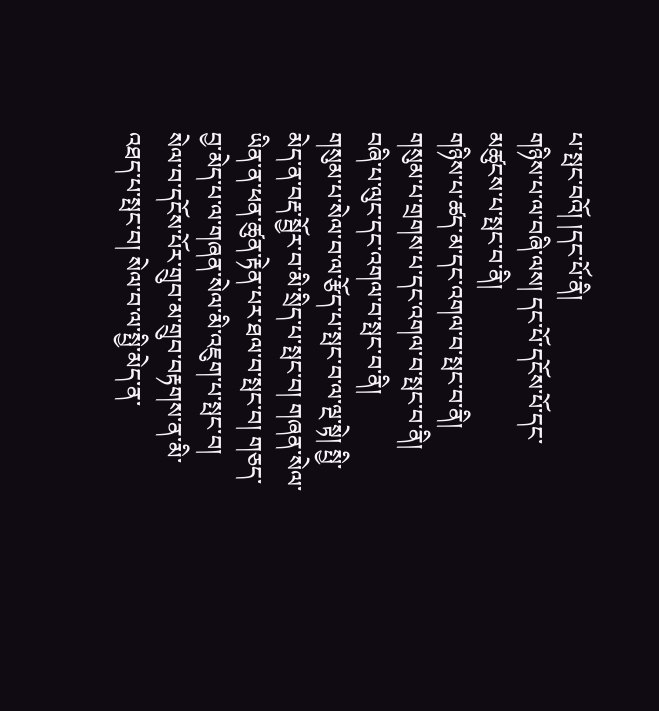པ་སྤང་བའོ། །དང་པོ་ནི།
གཉིས་པ་ལ་བཞི་ལས། དང་པོ་དངོས་པོ་དང་མཚུངས་པ་སྤང་བ་ནི།
གཉིས་པ་ཚད་མ་དང་འགལ་བ་སྤང་བ་ནི།
གསུམ་པ་གྲགས་པ་དང་འགལ་བ་སྤང་བ་ནི།
བཞི་པ་ལུང་དང་འགལ་བ་སྤང་བ་ནི།
གསུམ་པ་སེལ་བ་ལ་རྩོད་པ་སྤང་བ་ལ་ལྔ་སྟེ། སྤྱི་མེད་ན་བརྡ་སྦྱོར་བ་མི་སྲིད་པ་སྤང་བ། གཞན་སེལ་ཡིན་ན་ཕན་ཚུན་རྟེན་པར་ཐལ་བ་སྤང་བ། གཅད་བྱ་མེད་པ་ལ་གཞན་སེལ་མི་འཇུག་པ་སྤང་བ། སེལ་བ་དངོས་པོར་གྲུབ་མ་གྲུབ་བརྟགས་ན་མི་འཐད་པ་སྤང་བ། སེལ་བ་ལ་སྤྱི་མེད་ན་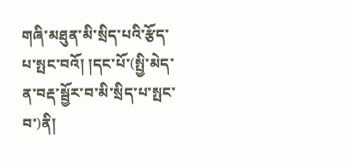གཞི་མཐུན་མི་སྲིད་པའི་རྩོད་པ་སྤང་བའོ། །དང་པོ་(སྤྱི་མེད་ན་བརྡ་སྦྱོར་བ་མི་སྲིད་པ་སྤང་བ་)ནི།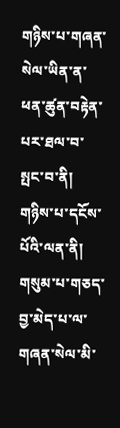གཉིས་པ་གཞན་སེལ་ཡིན་ན་ཕན་ཚུན་བརྟེན་པར་ཐལ་བ་སྤང་བ་ནི།
གཉིས་པ་དངོས་པོའི་ལན་ནི།
གསུམ་པ་གཅད་བྱ་མེད་པ་ལ་གཞན་སེལ་མི་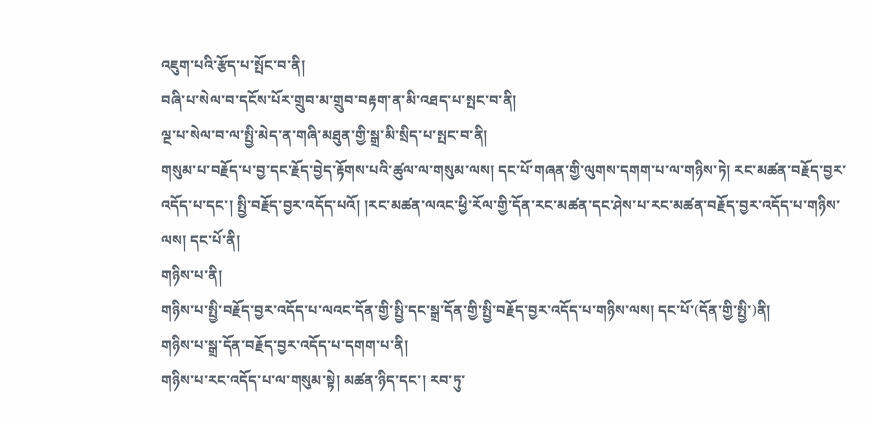འཇུག་པའི་རྩོད་པ་སྤོང་བ་ནི།
བཞི་པ་སེལ་བ་དངོས་པོར་གྲུབ་མ་གྲུབ་བརྟག་ན་མི་འཐད་པ་སྤང་བ་ནི།
ལྔ་པ་སེལ་བ་ལ་སྤྱི་མེད་ན་གཞི་མཐུན་གྱི་སྒྲ་མི་སྲིད་པ་སྤང་བ་ནི།
གསུམ་པ་བརྗོད་པ་བྱ་དང་རྗོད་བྱེད་རྟོགས་པའི་ཚུལ་ལ་གསུམ་ལས། དང་པོ་གཞན་གྱི་ལུགས་དགག་པ་ལ་གཉིས་ཏེ། རང་མཚན་བརྗོད་བྱར་འདོད་པ་དང་། སྤྱི་བརྗོད་བྱར་འདོད་པའོ། །རང་མཚན་ལའང་ཕྱི་རོལ་གྱི་དོན་རང་མཚན་དང་ཤེས་པ་རང་མཚན་བརྗོད་བྱར་འདོད་པ་གཉིས་ལས། དང་པོ་ནི།
གཉིས་པ་ནི།
གཉིས་པ་སྤྱི་བརྗོད་བྱར་འདོད་པ་ལའང་དོན་གྱི་སྤྱི་དང་སྒྲ་དོན་གྱི་སྤྱི་བརྗོད་བྱར་འདོད་པ་གཉིས་ལས། དང་པོ་(དོན་གྱི་སྤྱི་)ནི།
གཉིས་པ་སྒྲ་དོན་བརྗོད་བྱར་འདོད་པ་དགག་པ་ནི།
གཉིས་པ་རང་འདོད་པ་ལ་གསུམ་སྟེ། མཚན་ཉིད་དང་། རབ་ཏུ་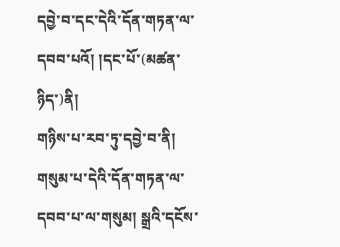དབྱེ་བ་དང་དེའི་དོན་གཏན་ལ་དབབ་པའོ། །དང་པོ་(མཚན་ཉིད་)ནི།
གཉིས་པ་རབ་ཏུ་དབྱེ་བ་ནི།
གསུམ་པ་དེའི་དོན་གཏན་ལ་དབབ་པ་ལ་གསུམ། སྒྲའི་དངོས་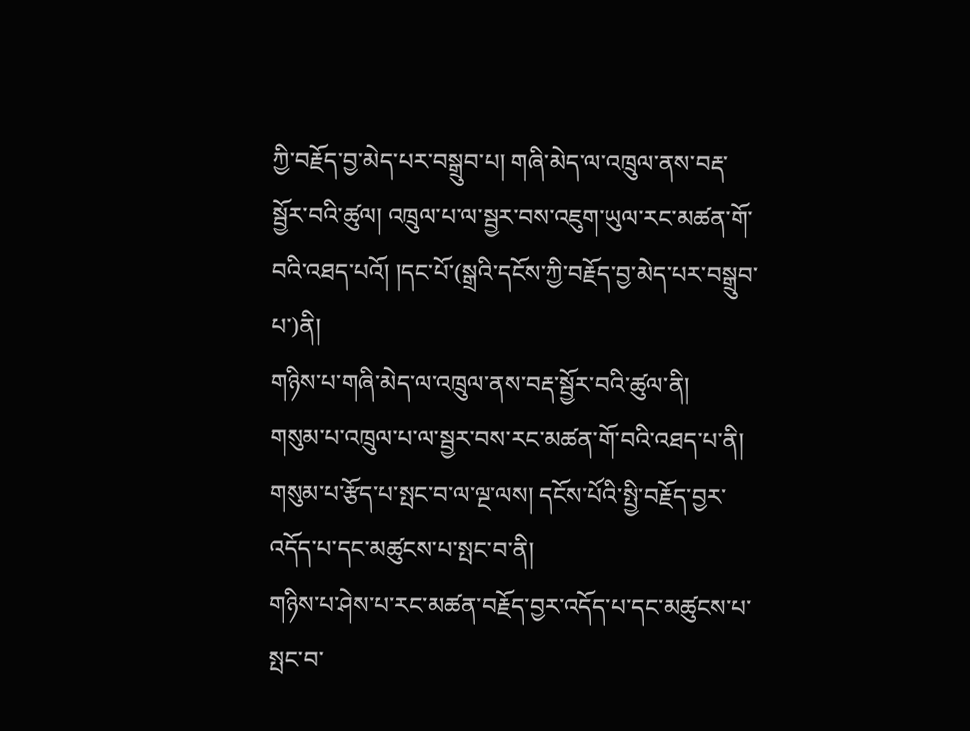ཀྱི་བརྗོད་བྱ་མེད་པར་བསྒྲུབ་པ། གཞི་མེད་ལ་འཁྲུལ་ནས་བརྡ་སྦྱོར་བའི་ཚུལ། འཁྲུལ་པ་ལ་སྦྱར་བས་འཇུག་ཡུལ་རང་མཚན་གོ་བའི་འཐད་པའོ། །དང་པོ་(སྒྲའི་དངོས་ཀྱི་བརྗོད་བྱ་མེད་པར་བསྒྲུབ་པ་)ནི།
གཉིས་པ་གཞི་མེད་ལ་འཁྲུལ་ནས་བརྡ་སྦྱོར་བའི་ཚུལ་ནི།
གསུམ་པ་འཁྲུལ་པ་ལ་སྦྱར་བས་རང་མཚན་གོ་བའི་འཐད་པ་ནི།
གསུམ་པ་རྩོད་པ་སྤང་བ་ལ་ལྔ་ལས། དངོས་པོའི་སྤྱི་བརྗོད་བྱར་འདོད་པ་དང་མཚུངས་པ་སྤང་བ་ནི།
གཉིས་པ་ཤེས་པ་རང་མཚན་བརྗོད་བྱར་འདོད་པ་དང་མཚུངས་པ་སྤང་བ་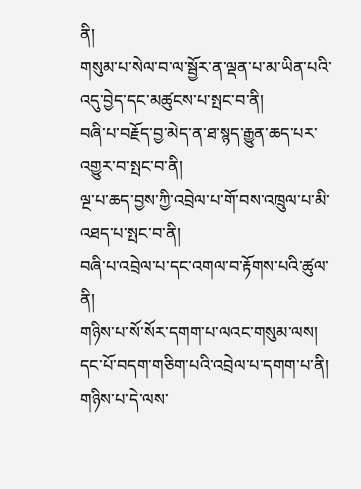ནི།
གསུམ་པ་སེལ་བ་ལ་སྦྱོར་ན་ལྡན་པ་མ་ཡིན་པའི་འདུ་བྱེད་དང་མཚུངས་པ་སྤང་བ་ནི།
བཞི་པ་བརྗོད་བྱ་མེད་ན་ཐ་སྙད་རྒྱུན་ཆད་པར་འགྱུར་བ་སྤང་བ་ནི།
ལྔ་པ་ཆད་བྱས་ཀྱི་འབྲེལ་པ་གོ་བས་འཁྲུལ་པ་མི་འཐད་པ་སྤང་བ་ནི།
བཞི་པ་འབྲེལ་པ་དང་འགལ་བ་རྟོགས་པའི་ཚུལ་ནི།
གཉིས་པ་སོ་སོར་དགག་པ་ལའང་གསུམ་ལས། དང་པོ་བདག་གཅིག་པའི་འབྲེལ་པ་དགག་པ་ནི།
གཉིས་པ་དེ་ལས་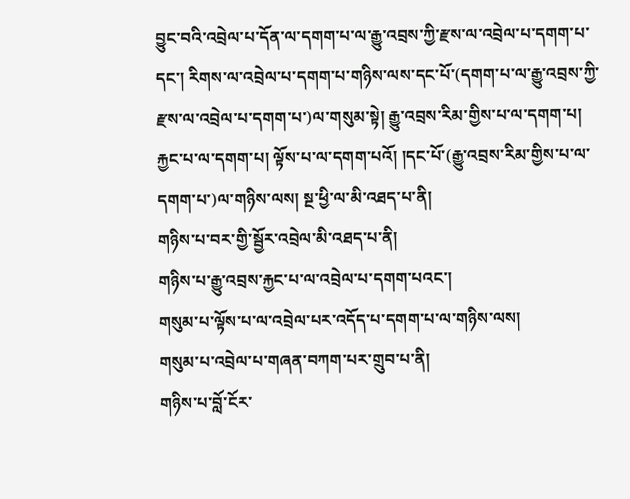བྱུང་བའི་འབྲེལ་པ་དོན་ལ་དགག་པ་ལ་རྒྱུ་འབྲས་ཀྱི་རྫས་ལ་འབྲེལ་པ་དགག་པ་དང་། རིགས་ལ་འབྲེལ་པ་དགག་པ་གཉིས་ལས་དང་པོ་(དགག་པ་ལ་རྒྱུ་འབྲས་ཀྱི་རྫས་ལ་འབྲེལ་པ་དགག་པ་)ལ་གསུམ་སྟེ། རྒྱུ་འབྲས་རིམ་གྱིས་པ་ལ་དགག་པ། རྐྱང་པ་ལ་དགག་པ། ལྟོས་པ་ལ་དགག་པའོ། །དང་པོ་(རྒྱུ་འབྲས་རིམ་གྱིས་པ་ལ་དགག་པ་)ལ་གཉིས་ལས། སྔ་ཕྱི་ལ་མི་འཐད་པ་ནི།
གཉིས་པ་བར་གྱི་སྦྱོར་འབྲེལ་མི་འཐད་པ་ནི།
གཉིས་པ་རྒྱུ་འབྲས་རྐྱང་པ་ལ་འབྲེལ་པ་དགག་པའང་།
གསུམ་པ་ལྟོས་པ་ལ་འབྲེལ་པར་འདོད་པ་དགག་པ་ལ་གཉིས་ལས།
གསུམ་པ་འབྲེལ་པ་གཞན་བཀག་པར་གྲུབ་པ་ནི།
གཉིས་པ་བློ་ངོར་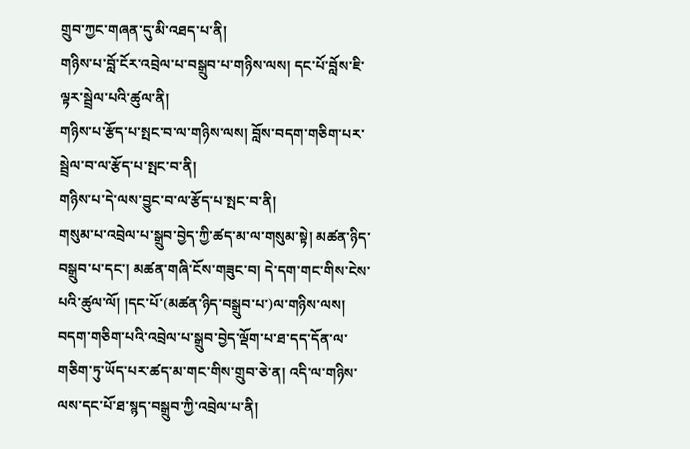གྲུབ་ཀྱང་གཞན་དུ་མི་འཐད་པ་ནི།
གཉིས་པ་བློ་ངོར་འབྲེལ་པ་བསྒྲུབ་པ་གཉིས་ལས། དང་པོ་བློས་ཇི་ལྟར་སྦྲེལ་པའི་ཚུལ་ནི།
གཉིས་པ་རྩོད་པ་སྤང་བ་ལ་གཉིས་ལས། བློས་བདག་གཅིག་པར་སྦྲེལ་བ་ལ་རྩོད་པ་སྤང་བ་ནི།
གཉིས་པ་དེ་ལས་བྱུང་བ་ལ་རྩོད་པ་སྤང་བ་ནི།
གསུམ་པ་འབྲེལ་པ་སྒྲུབ་བྱེད་ཀྱི་ཚད་མ་ལ་གསུམ་སྟེ། མཚན་ཉིད་བསྒྲུབ་པ་དང་། མཚན་གཞི་ངོས་གཟུང་བ། དེ་དག་གང་གིས་ངེས་པའི་ཚུལ་ལོ། །དང་པོ་(མཚན་ཉིད་བསྒྲུབ་པ་)ལ་གཉིས་ལས། བདག་གཅིག་པའི་འབྲེལ་པ་སྒྲུབ་བྱེད་ལྡོག་པ་ཐ་དད་དོན་ལ་གཅིག་ཏུ་ཡོད་པར་ཚད་མ་གང་གིས་གྲུབ་ཅེ་ན། འདི་ལ་གཉིས་ལས་དང་པོ་ཐ་སྙད་བསྒྲུབ་ཀྱི་འབྲེལ་པ་ནི།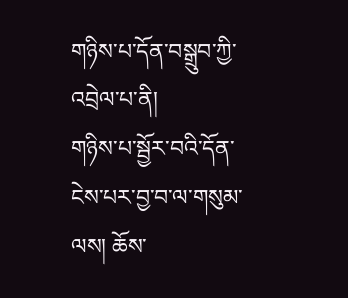གཉིས་པ་དོན་བསྒྲུབ་ཀྱི་འབྲེལ་པ་ནི།
གཉིས་པ་སྦྱོར་བའི་དོན་ངེས་པར་བྱ་བ་ལ་གསུམ་ལས། ཆོས་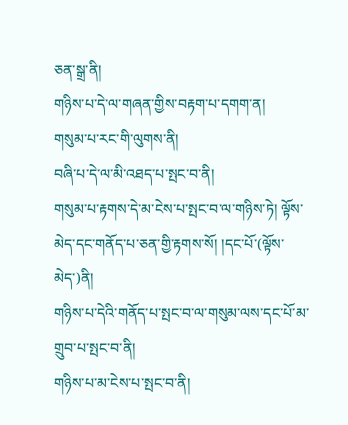ཅན་སྒྲ་ནི།
གཉིས་པ་དེ་ལ་གཞན་གྱིས་བརྟག་པ་དགག་ན།
གསུམ་པ་རང་གི་ལུགས་ནི།
བཞི་པ་དེ་ལ་མི་འཐད་པ་སྤང་བ་ནི།
གསུམ་པ་རྟགས་དེ་མ་ངེས་པ་སྤང་བ་ལ་གཉིས་ཏེ། ལྟོས་མེད་དང་གནོད་པ་ཅན་གྱི་རྟགས་སོ། །དང་པོ་(ལྟོས་མེད་)ནི།
གཉིས་པ་དེའི་གནོད་པ་སྤང་བ་ལ་གསུམ་ལས་དང་པོ་མ་གྲུབ་པ་སྤང་བ་ནི།
གཉིས་པ་མ་ངེས་པ་སྤང་བ་ནི།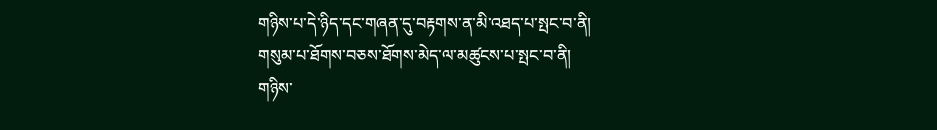གཉིས་པ་དེ་ཉིད་དང་གཞན་དུ་བརྟགས་ན་མི་འཐད་པ་སྤང་བ་ནི།
གསུམ་པ་ཐོགས་བཅས་ཐོགས་མེད་ལ་མཚུངས་པ་སྤང་བ་ནི།
གཉིས་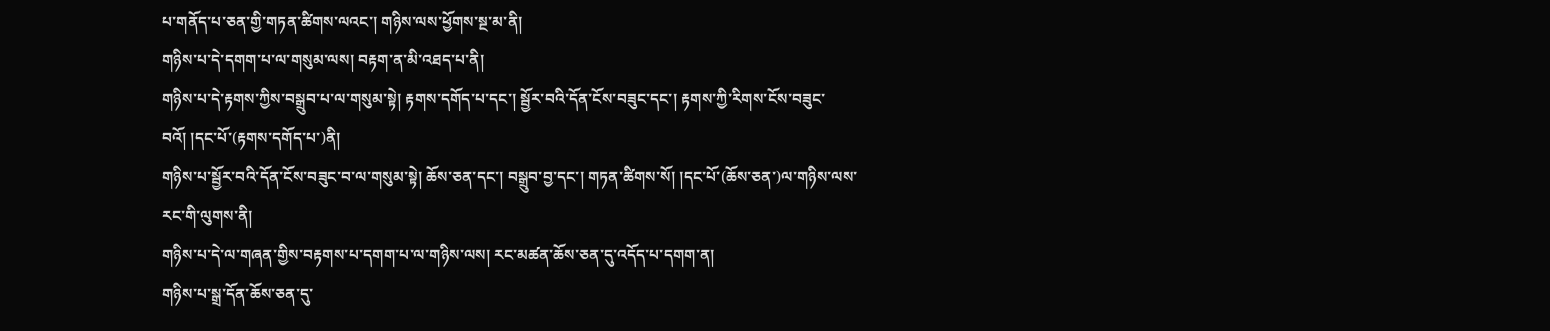པ་གནོད་པ་ཅན་གྱི་གཏན་ཚིགས་ལའང་། གཉིས་ལས་ཕྱོགས་སྔ་མ་ནི།
གཉིས་པ་དེ་དགག་པ་ལ་གསུམ་ལས། བརྟག་ན་མི་འཐད་པ་ནི།
གཉིས་པ་དེ་རྟགས་ཀྱིས་བསྒྲུབ་པ་ལ་གསུམ་སྟེ། རྟགས་དགོད་པ་དང་། སྦྱོར་བའི་དོན་ངོས་བཟུང་དང་། རྟགས་ཀྱི་རིགས་ངོས་བཟུང་བའོ། །དང་པོ་(རྟགས་དགོད་པ་)ནི།
གཉིས་པ་སྦྱོར་བའི་དོན་ངོས་བཟུང་བ་ལ་གསུམ་སྟེ། ཆོས་ཅན་དང་། བསྒྲུབ་བྱ་དང་། གཏན་ཚིགས་སོ། །དང་པོ་(ཆོས་ཅན་)ལ་གཉིས་ལས་རང་གི་ལུགས་ནི།
གཉིས་པ་དེ་ལ་གཞན་གྱིས་བརྟགས་པ་དགག་པ་ལ་གཉིས་ལས། རང་མཚན་ཆོས་ཅན་དུ་འདོད་པ་དགག་ན།
གཉིས་པ་སྒྲ་དོན་ཆོས་ཅན་དུ་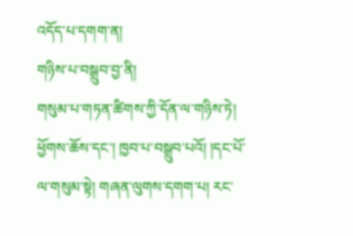འདོད་པ་དགག་ན།
གཉིས་པ་བསྒྲུབ་བྱ་ནི།
གསུམ་པ་གཏན་ཚིགས་ཀྱི་དོན་ལ་གཉིས་ཏེ། ཕྱོགས་ཆོས་དང་། ཁྱབ་པ་བསྒྲུབ་པའོ། །དང་པོ་ལ་གསུམ་སྟེ། གཞན་ལུགས་དགག་པ། རང་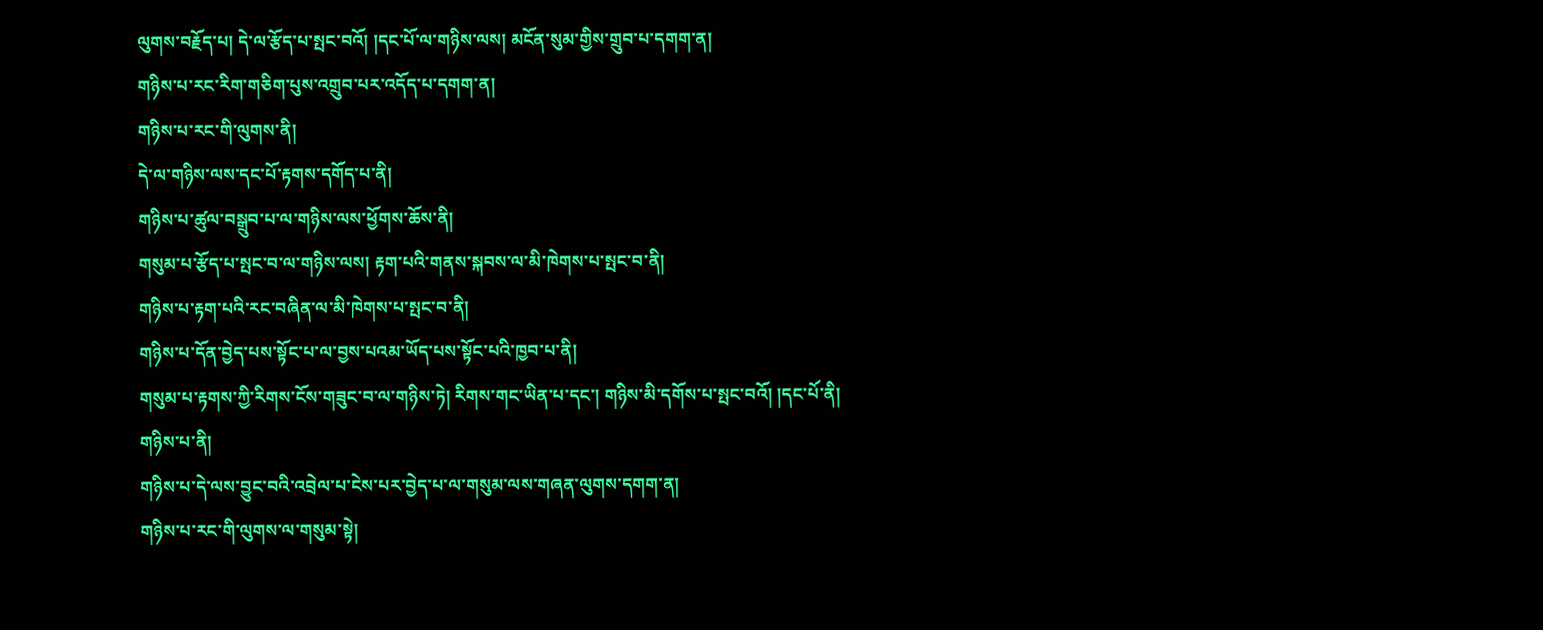ལུགས་བརྗོད་པ། དེ་ལ་རྩོད་པ་སྤང་བའོ། །དང་པོ་ལ་གཉིས་ལས། མངོན་སུམ་གྱིས་གྲུབ་པ་དགག་ན།
གཉིས་པ་རང་རིག་གཅིག་པུས་འགྲུབ་པར་འདོད་པ་དགག་ན།
གཉིས་པ་རང་གི་ལུགས་ནི།
དེ་ལ་གཉིས་ལས་དང་པོ་རྟགས་དགོད་པ་ནི།
གཉིས་པ་ཚུལ་བསྒྲུབ་པ་ལ་གཉིས་ལས་ཕྱོགས་ཆོས་ནི།
གསུམ་པ་རྩོད་པ་སྤང་བ་ལ་གཉིས་ལས། རྟག་པའི་གནས་སྐབས་ལ་མི་ཁེགས་པ་སྤང་བ་ནི།
གཉིས་པ་རྟག་པའི་རང་བཞིན་ལ་མི་ཁེགས་པ་སྤང་བ་ནི།
གཉིས་པ་དོན་བྱེད་པས་སྟོང་པ་ལ་བྱས་པའམ་ཡོད་པས་སྟོང་པའི་ཁྱབ་པ་ནི།
གསུམ་པ་རྟགས་ཀྱི་རིགས་ངོས་གཟུང་བ་ལ་གཉིས་ཏེ། རིགས་གང་ཡིན་པ་དང་། གཉིས་མི་དགོས་པ་སྤང་བའོ། །དང་པོ་ནི།
གཉིས་པ་ནི།
གཉིས་པ་དེ་ལས་བྱུང་བའི་འབྲེལ་པ་ངེས་པར་བྱེད་པ་ལ་གསུམ་ལས་གཞན་ལུགས་དགག་ན།
གཉིས་པ་རང་གི་ལུགས་ལ་གསུམ་སྟེ།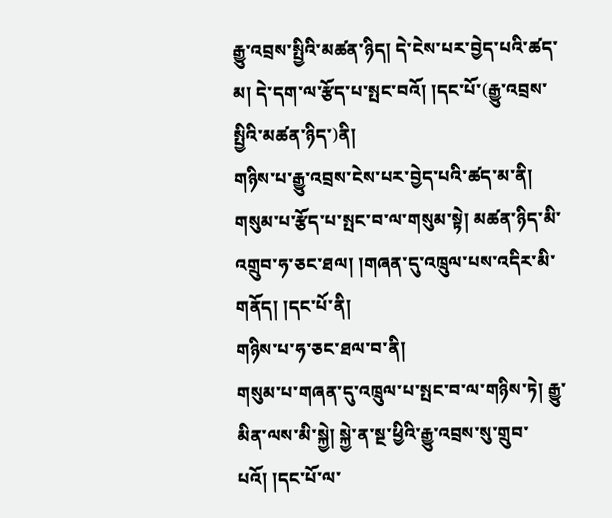རྒྱུ་འབྲས་སྤྱིའི་མཚན་ཉིད། དེ་ངེས་པར་བྱེད་པའི་ཚད་མ། དེ་དག་ལ་རྩོད་པ་སྤང་བའོ། །དང་པོ་(རྒྱུ་འབྲས་སྤྱིའི་མཚན་ཉིད་)ནི།
གཉིས་པ་རྒྱུ་འབྲས་ངེས་པར་བྱེད་པའི་ཚད་མ་ནི།
གསུམ་པ་རྩོད་པ་སྤང་བ་ལ་གསུམ་སྟེ། མཚན་ཉིད་མི་འགྲུབ་ཧ་ཅང་ཐལ། །གཞན་དུ་འཁྲུལ་པས་འདིར་མི་གནོད། །དང་པོ་ནི།
གཉིས་པ་ཧ་ཅང་ཐལ་བ་ནི།
གསུམ་པ་གཞན་དུ་འཁྲུལ་པ་སྤང་བ་ལ་གཉིས་ཏེ། རྒྱུ་མིན་ལས་མི་སྐྱེ། སྐྱེ་ན་སྔ་ཕྱིའི་རྒྱུ་འབྲས་སུ་གྲུབ་པའོ། །དང་པོ་ལ་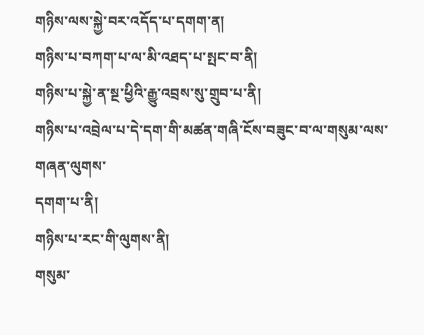གཉིས་ལས་སྐྱེ་བར་འདོད་པ་དགག་ན།
གཉིས་པ་བཀག་པ་ལ་མི་འཐད་པ་སྤང་བ་ནི།
གཉིས་པ་སྐྱེ་ན་སྔ་ཕྱིའི་རྒྱུ་འབྲས་སུ་གྲུབ་པ་ནི།
གཉིས་པ་འབྲེལ་པ་དེ་དག་གི་མཚན་གཞི་ངོས་བཟུང་བ་ལ་གསུམ་ལས་གཞན་ལུགས་
དགག་པ་ནི།
གཉིས་པ་རང་གི་ལུགས་ནི།
གསུམ་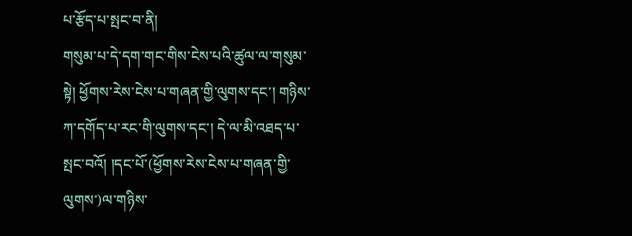པ་རྩོད་པ་སྤང་བ་ནི།
གསུམ་པ་དེ་དག་གང་གིས་ངེས་པའི་ཚུལ་ལ་གསུམ་སྟེ། ཕྱོགས་རེས་ངེས་པ་གཞན་གྱི་ལུགས་དང་། གཉིས་ཀ་དགོད་པ་རང་གི་ལུགས་དང་། དེ་ལ་མི་འཐད་པ་སྤང་བའོ། །དང་པོ་(ཕྱོགས་རེས་ངེས་པ་གཞན་གྱི་ལུགས་)ལ་གཉིས་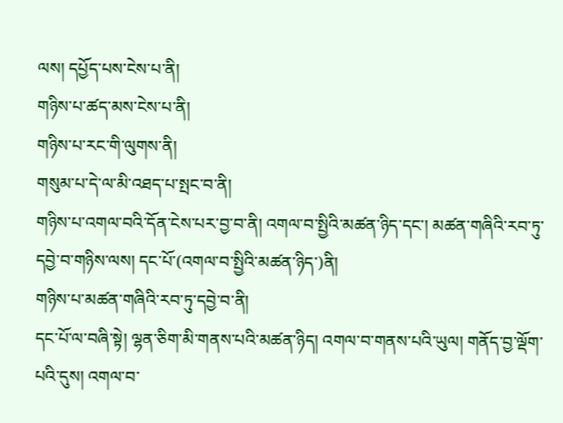ལས། དཔྱོད་པས་ངེས་པ་ནི།
གཉིས་པ་ཚད་མས་ངེས་པ་ནི།
གཉིས་པ་རང་གི་ལུགས་ནི།
གསུམ་པ་དེ་ལ་མི་འཐད་པ་སྤང་བ་ནི།
གཉིས་པ་འགལ་བའི་དོན་ངེས་པར་བྱ་བ་ནི། འགལ་བ་སྤྱིའི་མཚན་ཉིད་དང་། མཚན་གཞིའི་རབ་ཏུ་དབྱེ་བ་གཉིས་ལས། དང་པོ་(འགལ་བ་སྤྱིའི་མཚན་ཉིད་)ནི།
གཉིས་པ་མཚན་གཞིའི་རབ་ཏུ་དབྱེ་བ་ནི།
དང་པོ་ལ་བཞི་སྟེ། ལྷན་ཅིག་མི་གནས་པའི་མཚན་ཉིད། འགལ་བ་གནས་པའི་ཡུལ། གནོད་བྱ་ལྡོག་པའི་དུས། འགལ་བ་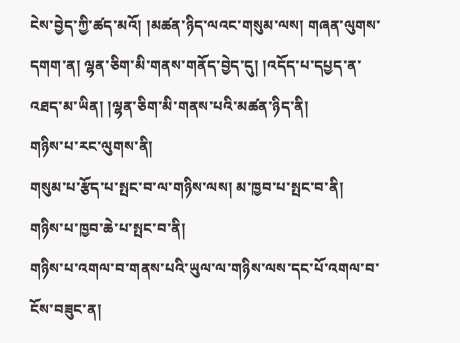ངེས་བྱེད་ཀྱི་ཚད་མའོ། །མཚན་ཉིད་ལའང་གསུམ་ལས། གཞན་ལུགས་དགག་ན། ལྷན་ཅིག་མི་གནས་གནོད་བྱེད་དུ། །འདོད་པ་དཔྱད་ན་འཐད་མ་ཡིན། །ལྷན་ཅིག་མི་གནས་པའི་མཚན་ཉིད་ནི།
གཉིས་པ་རང་ལུགས་ནི།
གསུམ་པ་རྩོད་པ་སྤང་བ་ལ་གཉིས་ལས། མ་ཁྱབ་པ་སྤང་བ་ནི།
གཉིས་པ་ཁྱབ་ཆེ་པ་སྤང་བ་ནི།
གཉིས་པ་འགལ་བ་གནས་པའི་ཡུལ་ལ་གཉིས་ལས་དང་པོ་འགལ་བ་ངོས་བཟུང་ན།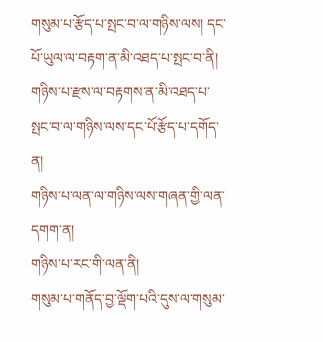གསུམ་པ་རྩོད་པ་སྤང་བ་ལ་གཉིས་ལས། དང་པོ་ཡུལ་ལ་བརྟག་ན་མི་འཐད་པ་སྤང་བ་ནི།
གཉིས་པ་རྫས་ལ་བརྟགས་ན་མི་འཐད་པ་སྤང་བ་ལ་གཉིས་ལས་དང་པོ་རྩོད་པ་དགོད་ན།
གཉིས་པ་ལན་ལ་གཉིས་ལས་གཞན་གྱི་ལན་དགག་ན།
གཉིས་པ་རང་གི་ལན་ནི།
གསུམ་པ་གནོད་བྱ་ལྡོག་པའི་དུས་ལ་གསུམ་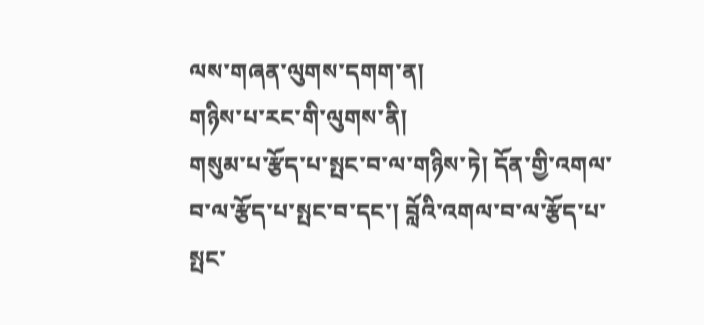ལས་གཞན་ལུགས་དགག་ན།
གཉིས་པ་རང་གི་ལུགས་ནི།
གསུམ་པ་རྩོད་པ་སྤང་བ་ལ་གཉིས་ཏེ། དོན་གྱི་འགལ་བ་ལ་རྩོད་པ་སྤང་བ་དང་། བློའི་འགལ་བ་ལ་རྩོད་པ་སྤང་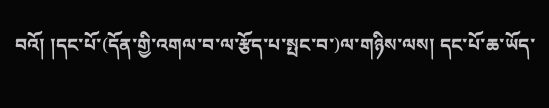བའོ། །དང་པོ་(དོན་གྱི་འགལ་བ་ལ་རྩོད་པ་སྤང་བ་)ལ་གཉིས་ལས། དང་པོ་ཆ་ཡོད་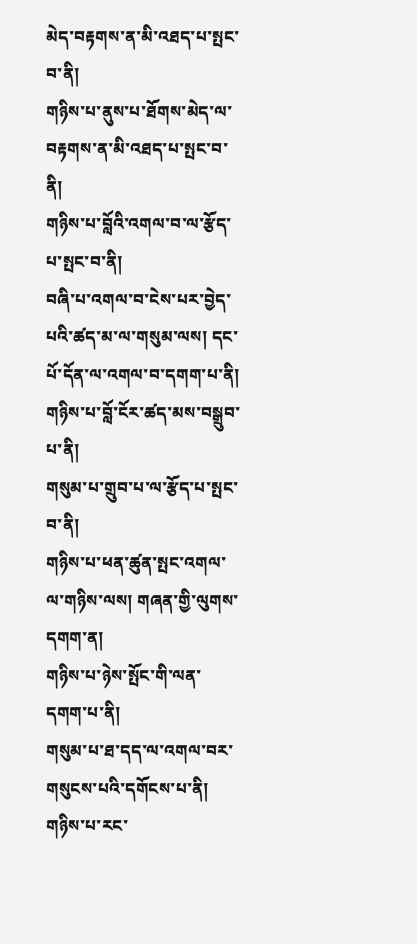མེད་བརྟགས་ན་མི་འཐད་པ་སྤང་བ་ནི།
གཉིས་པ་ནུས་པ་ཐོགས་མེད་ལ་བརྟགས་ན་མི་འཐད་པ་སྤང་བ་ནི།
གཉིས་པ་བློའི་འགལ་བ་ལ་རྩོད་པ་སྤང་བ་ནི།
བཞི་པ་འགལ་བ་ངེས་པར་བྱེད་པའི་ཚད་མ་ལ་གསུམ་ལས། དང་པོ་དོན་ལ་འགལ་བ་དགག་པ་ནི།
གཉིས་པ་བློ་ངོར་ཚད་མས་བསྒྲུབ་པ་ནི།
གསུམ་པ་གྲུབ་པ་ལ་རྩོད་པ་སྤང་བ་ནི།
གཉིས་པ་ཕན་ཚུན་སྤང་འགལ་ལ་གཉིས་ལས། གཞན་གྱི་ལུགས་དགག་ན།
གཉིས་པ་ཉེས་སྤོང་གི་ལན་དགག་པ་ནི།
གསུམ་པ་ཐ་དད་ལ་འགལ་བར་གསུངས་པའི་དགོངས་པ་ནི།
གཉིས་པ་རང་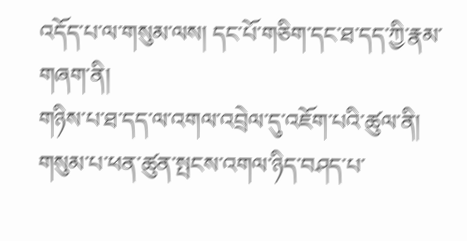འདོད་པ་ལ་གསུམ་ལས། དང་པོ་གཅིག་དང་ཐ་དད་ཀྱི་རྣམ་གཞག་ནི།
གཉིས་པ་ཐ་དད་ལ་འགལ་འབྲེལ་དུ་འཇོག་པའི་ཚུལ་ནི།
གསུམ་པ་ཕན་ཚུན་སྤངས་འགལ་ཉིད་བཤད་པ་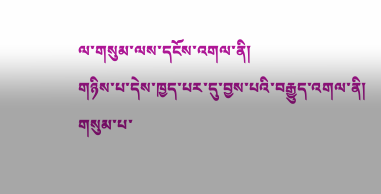ལ་གསུམ་ལས་དངོས་འགལ་ནི།
གཉིས་པ་དེས་ཁྱད་པར་དུ་བྱས་པའི་བརྒྱུད་འགལ་ནི།
གསུམ་པ་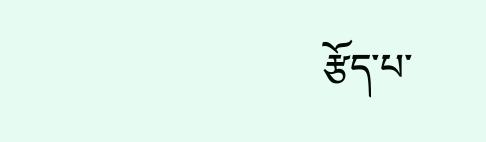རྩོད་པ་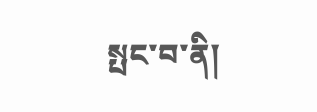སྤང་བ་ནི།